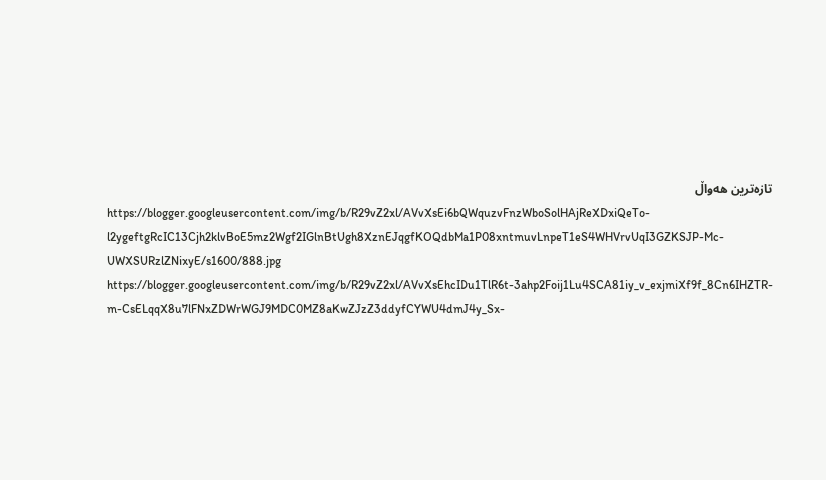تازەترین هەواڵ
https://blogger.googleusercontent.com/img/b/R29vZ2xl/AVvXsEi6bQWquzvFnzWboSolHAjReXDxiQeTo-l2ygeftgRcIC13Cjh2klvBoE5mz2Wgf2IGlnBtUgh8XznEJqgfKOQdbMa1P08xntmuvLnpeT1eS4WHVrvUqI3GZKSJP-Mc-UWXSURzlZNixyE/s1600/888.jpg
https://blogger.googleusercontent.com/img/b/R29vZ2xl/AVvXsEhcIDu1TlR6t-3ahp2Foij1Lu4SCA81iy_v_exjmiXf9f_8Cn6IHZTR-m-CsELqqX8u7lFNxZDWrWGJ9MDC0MZ8aKwZJzZ3ddyfCYWU4dmJ4y_Sx-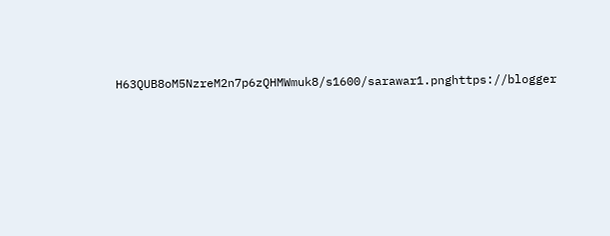H63QUB8oM5NzreM2n7p6zQHMWmuk8/s1600/sarawar1.pnghttps://blogger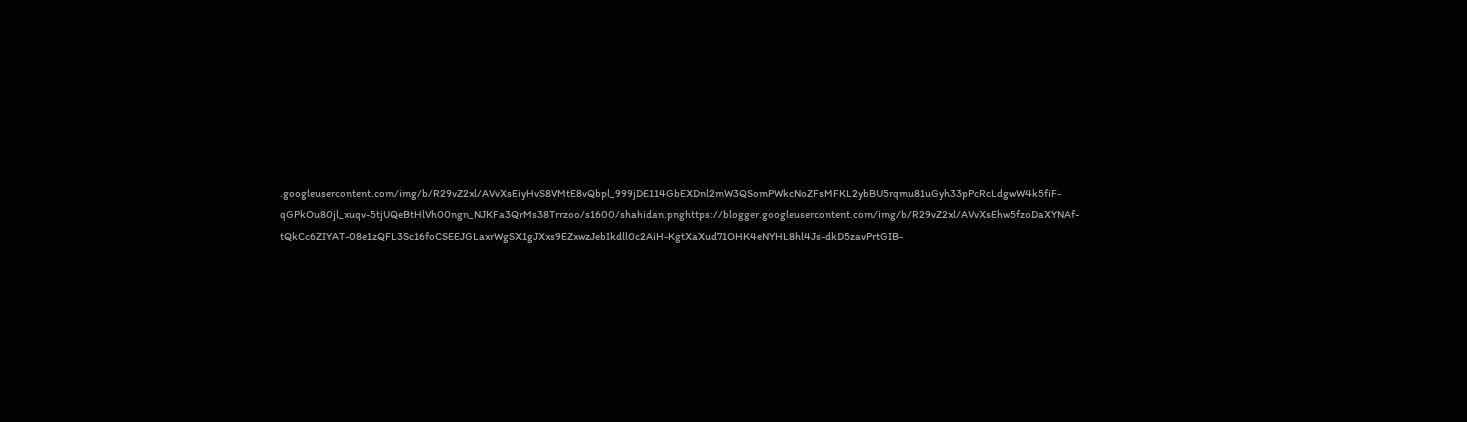.googleusercontent.com/img/b/R29vZ2xl/AVvXsEiyHvS8VMtE8vQbpl_999jDE114GbEXDnl2mW3QSomPWkcNoZFsMFKL2ybBU5rqmu81uGyh33pPcRcLdgwW4k5fiF-qGPkOu80jl_xuqv-5tjUQeBtHlVh00ngn_NJKFa3QrMs38Trrzoo/s1600/shahidan.pnghttps://blogger.googleusercontent.com/img/b/R29vZ2xl/AVvXsEhw5fzoDaXYNAf-tQkCc6ZIYAT-08e1zQFL3Sc16foCSEEJGLaxrWgSX1gJXxs9EZxwzJebIkdll0c2AiH-KgtXaXud71OHK4eNYHL8hl4Js-dkD5zavPrtGIB-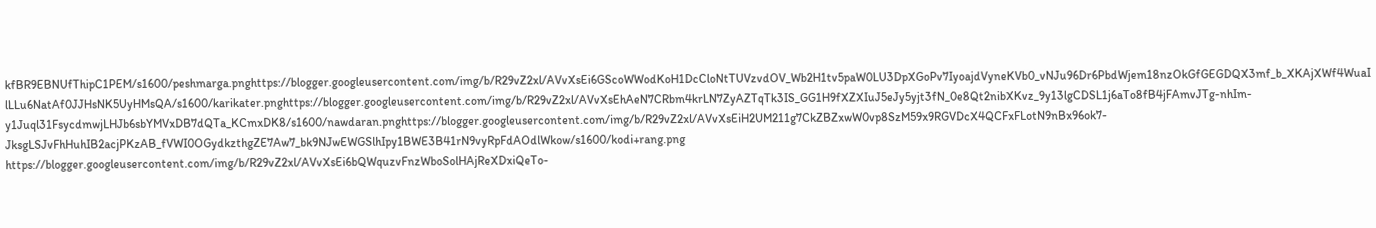kfBR9EBNUfThipC1PEM/s1600/peshmarga.pnghttps://blogger.googleusercontent.com/img/b/R29vZ2xl/AVvXsEi6GScoWWodKoH1DcCloNtTUVzvdOV_Wb2H1tv5paW0LU3DpXGoPv7IyoajdVyneKVb0_vNJu96Dr6PbdWjem18nzOkGfGEGDQX3mf_b_XKAjXWf4WuaIlLLu6NatAf0JJHsNK5UyHMsQA/s1600/karikater.pnghttps://blogger.googleusercontent.com/img/b/R29vZ2xl/AVvXsEhAeN7CRbm4krLN7ZyAZTqTk3IS_GG1H9fXZXIuJ5eJy5yjt3fN_0e8Qt2nibXKvz_9y13lgCDSL1j6aTo8fB4jFAmvJTg-nhIm-y1Juql31FsycdmwjLHJb6sbYMVxDB7dQTa_KCmxDK8/s1600/nawdaran.pnghttps://blogger.googleusercontent.com/img/b/R29vZ2xl/AVvXsEiH2UM211g7CkZBZxwW0vp8SzM59x9RGVDcX4QCFxFLotN9nBx96ok7-JksgLSJvFhHuhIB2acjPKzAB_fVWI0OGydkzthgZE7Aw7_bk9NJwEWGSlhIpy1BWE3B41rN9vyRpFdAOdlWkow/s1600/kodi+rang.png
https://blogger.googleusercontent.com/img/b/R29vZ2xl/AVvXsEi6bQWquzvFnzWboSolHAjReXDxiQeTo-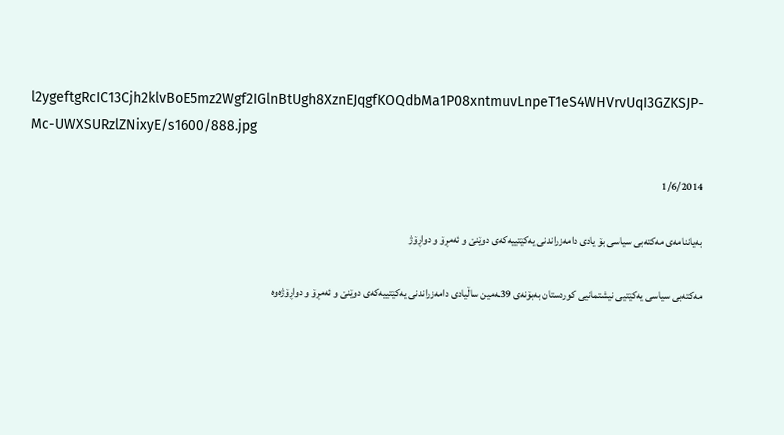l2ygeftgRcIC13Cjh2klvBoE5mz2Wgf2IGlnBtUgh8XznEJqgfKOQdbMa1P08xntmuvLnpeT1eS4WHVrvUqI3GZKSJP-Mc-UWXSURzlZNixyE/s1600/888.jpg

1/6/2014

به‌یاننامه‌ی مه‌كته‌بی سیاسی بۆ یادی دامه‌زراندنی یه‌كێتییه‌كه‌ی دوێنێ و ئه‌مڕۆ و دواڕۆژ

مه‌كته‌بی سیاسی یه‌كێتیی نیشتمانیی كوردستان به‌بۆنه‌ی 39ـه‌مین ساڵیادی دامه‌زراندنی یه‌كێتییه‌كه‌ی دوێنێ و ئه‌مڕۆ و دواڕۆژه‌وه‌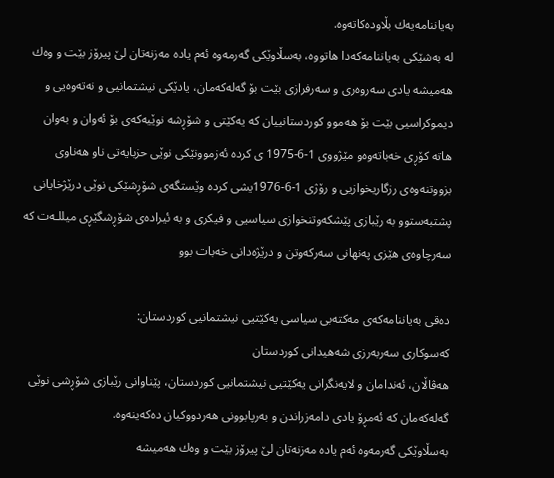به‌یاننامه‌یه‌ك بڵاوده‌كاته‌وه‌.
له‌ به‌شێكی به‌یاننامه‌كه‌دا هاتووه‌، به‌سڵاوێكی گه‌رمه‌وه‌ ئه‌م یاده‌ مه‌زنه‌تان لێ پیرۆز بێت و وه‌ك هه‌میشه‌ یادی سه‌روه‌ری و سه‌رفرازی بێت بۆ گه‌له‌كه‌مان، یادێكی نیشتمانیی و نه‌ته‌وه‌یی و دیموكراسیی بێت بۆ هه‌موو كوردستانییان كه‌ یه‌كێتی و شۆڕشه‌ نوێیه‌كه‌ی بۆ ئه‌وان و به‌وان هاته‌ كۆڕی خه‌باته‌وه‌و مێژووی 1-6-1975 ی كرده‌ ئه‌زموونێكی نوێی حزبایه‌تی ناو هه‌ناوی بزووتنه‌وه‌ی رزگاریخوازیی و رۆژی 1-6-1976یشی كرده‌ وێستگه‌ی شۆڕشێكی نوێی درێژخایانی پشتبه‌ستوو به‌ رێبازی پێشكه‌وتنخوازی سیاسیی و فیكری و به‌ ئیراده‌ی شۆڕشگێڕی میللـه‌ت كه‌ سه‌رچاوه‌ی هێزی په‌نهانی سه‌ركه‌وتن و درێژه‌دانی خه‌بات بوو

ده‌قی به‌یاننامه‌كه‌ی مه‌كته‌بی سیاسی یه‌كێتیی نیشتمانیی كوردستان:
كه‌سوكاری سه‌ربه‌رزی شه‌هیدانی كوردستان
هه‌ڤاڵان، ئه‌ندامان و لایه‌نگرانی یه‌كێتیی نیشتمانیی كوردستان، پێناوانی رێبازی شۆڕشی نوێی گه‌له‌كه‌مان كه‌ ئه‌مڕۆ یادی دامه‌زراندن و به‌رپابوونی هه‌ردووكیان ده‌كه‌ینه‌وه‌.
به‌سڵاوێكی گه‌رمه‌وه‌ ئه‌م یاده‌ مه‌زنه‌تان لێ پیرۆز بێت و وه‌ك هه‌میشه‌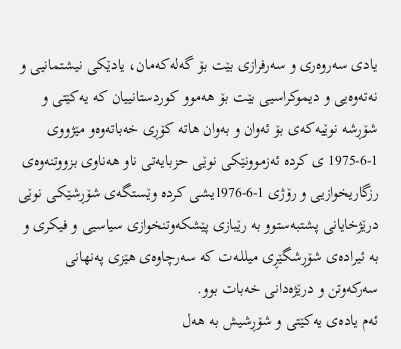یادی سه‌روه‌ری و سه‌رفرازی بێت بۆ گه‌له‌كه‌مان، یادێكی نیشتمانیی و نه‌ته‌وه‌یی و دیموكراسیی بێت بۆ هه‌موو كوردستانییان كه‌ یه‌كێتی و شۆڕشه‌ نوێیه‌كه‌ی بۆ ئه‌وان و به‌وان هاته‌ كۆڕی خه‌باته‌وه‌و مێژووی 1-6-1975 ی كرده‌ ئه‌زموونێكی نوێی حزبایه‌تی ناو هه‌ناوی بزووتنه‌وه‌ی رزگاریخوازیی و رۆژی 1-6-1976یشی كرده‌ وێستگه‌ی شۆڕشێكی نوێی درێژخایانی پشتبه‌ستوو به‌ رێبازی پێشكه‌وتنخوازی سیاسیی و فیكری و به‌ ئیراده‌ی شۆڕشگێڕی میللـه‌ت كه‌ سه‌رچاوه‌ی هێزی په‌نهانی سه‌ركه‌وتن و درێژه‌دانی خه‌بات بوو.
ئه‌م یاده‌ی یه‌كێتی و شۆڕشیش به‌ هه‌ل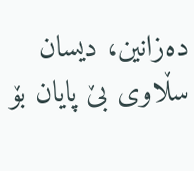ده‌زانین، دیسان سڵاوی بێ پایان بۆ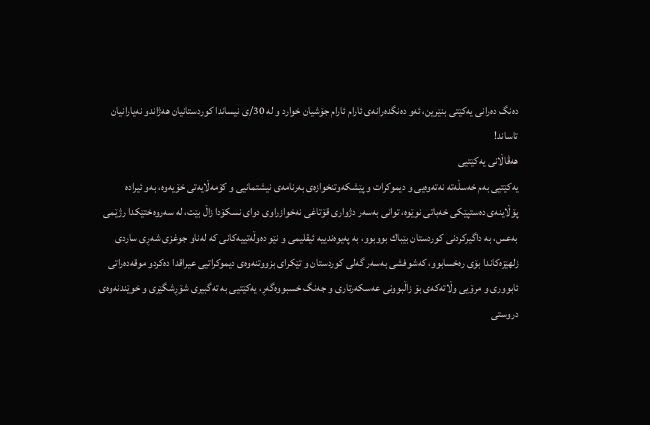ده‌نگ ده‌رانی یه‌كێتی بنێرین، ئه‌و ده‌نگده‌رانه‌ی ئارام ئارام جۆشیان خوارد و له‌ 30/ی نیساندا كوردستانیان هه‌ژاندو نه‌یارانیان تاساند!
هه‌ڤاڵانی یه‌كێتیی
یه‌كێتیی به‌م خه‌سڵه‌ته‌ نه‌ته‌وه‌یی و دیموكرات و پێشكه‌وتنخوازه‌ی به‌رنامه‌ی نیشتمانیی و كۆمه‌ڵایه‌تی خۆیه‌وه‌، به‌و ئیراده‌ پۆڵاینه‌ی ده‌ستپێكی خه‌باتی نوێوه‌، توانی به‌سه‌ر دژواری قۆتاغی نه‌خوازراوی دوای نسكۆدا زاڵ بێت، له‌ سه‌روه‌ختێكدا رژێمی به‌عس، به‌ داگیركردنی كوردستان بێباك بووبوو، به‌ په‌یوه‌ندییه‌ ئیقلیمی و نێو ده‌وڵه‌تییه‌كانی كه‌ له‌ناو جوغزی شه‌ڕی ساردی زلهێزه‌كاندا بۆی ره‌خسابوو، كه‌شوفشی به‌سه‌ر گه‌لی كوردستان و تێكرای بزووتنه‌وه‌ی دیموكراتیی عیراقدا ده‌كردو موقه‌ده‌راتی ئابووری و مرۆیی وڵاته‌كه‌ی بۆ زاڵبوونی عه‌سكه‌رتاری و جه‌نگ خسبووه‌گه‌ڕ، یه‌كێتیی به‌ ته‌گبیری شۆڕشگێری و خوێندنه‌وه‌ی دروستی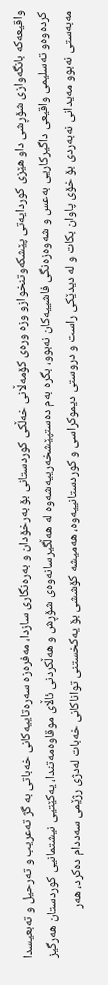واقیعه‌كه‌ بانگه‌وازی شۆڕشی داو هێزی كوردایه‌تی پێشكه‌وتنخوازو وزه‌ وره‌ی كۆمه‌ڵانی خه‌ڵكی كوردستانی بۆ به‌رخۆدان و به‌ره‌نگاری سازدا، مه‌فره‌زه‌ سه‌ره‌تاییه‌كانی خه‌باتی به‌ گژ ته‌عریب و ته‌رحیل و ته‌بعیسدا كرده‌وه‌و ته‌سلیمی واقیعی داگیركاریی به‌عس و شه‌وه‌زه‌نگی فاشییه‌كان نه‌بوو، بگره‌ به‌م ده‌ستپێشخه‌رییه‌شه‌وه‌ له‌ هه‌ڵگیرسانه‌وه‌ی شۆڕش و هه‌ڵكردنی ئاڵای موقاوه‌مه‌تندا، یه‌كێتیی نیشتمانیی كوردستان هه‌رگیز مه‌به‌ستی نه‌بوو مه‌یدانی نه‌به‌ردی بۆ خۆی پاوان بكات و له‌ دیدێكی راست و دروستی دیموكراسی و كوردستانییه‌وه‌، هه‌میشه‌ كۆششی بۆ یه‌كخستنی تواناكانی خه‌بات له‌دژی رژێمی سه‌ددام ده‌كرد، هه‌ر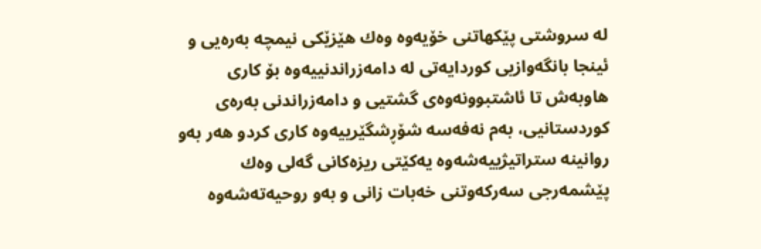له‌ سروشتی پێكهاتنی خۆیه‌وه‌ وه‌ك هێزێكی نیمچه‌ به‌ره‌یی و ئینجا بانگه‌وازیی كوردایه‌تی له‌ دامه‌زراندنییه‌وه‌ بۆ كاری هاوبه‌ش تا ئاشتبوونه‌وه‌ی گشتیی و دامه‌زراندنی به‌ره‌ی كوردستانیی، به‌م نه‌فه‌سه‌ شۆڕشگێرییه‌وه‌ كاری كردو هه‌ر به‌و روانینه‌ ستراتیژییه‌شه‌وه‌ یه‌كێتی ریزه‌كانی گه‌لی وه‌ك پێشمه‌رجی سه‌ركه‌وتنی خه‌بات زانی و به‌و روحیه‌ته‌شه‌وه‌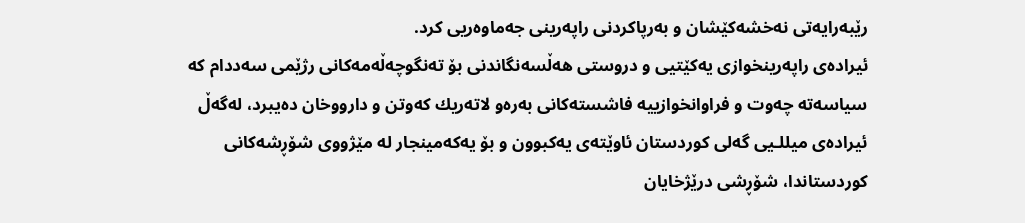رێبه‌رایه‌تی نه‌خشه‌كێشان و به‌رپاكردنی راپه‌رینی جه‌ماوه‌ریی كرد.
ئیراده‌ی راپه‌رینخوازی یه‌كێتیی و دروستی هه‌ڵسه‌نگاندنی بۆ ته‌نگوچه‌ڵه‌مه‌كانی رژێمی سه‌ددام كه‌ سیاسه‌ته‌ چه‌وت و فراوانخوازییه‌ فاشسته‌كانی به‌ره‌و لاته‌ریك كه‌وتن و دارووخان ده‌یبرد، له‌گه‌ڵ ئیراده‌ی میللـیی گه‌لی كوردستان ئاوێته‌ی یه‌كبوون و بۆ یه‌كه‌مینجار له‌ مێژووی شۆڕشه‌كانی كوردستاندا، شۆڕشی درێژخایان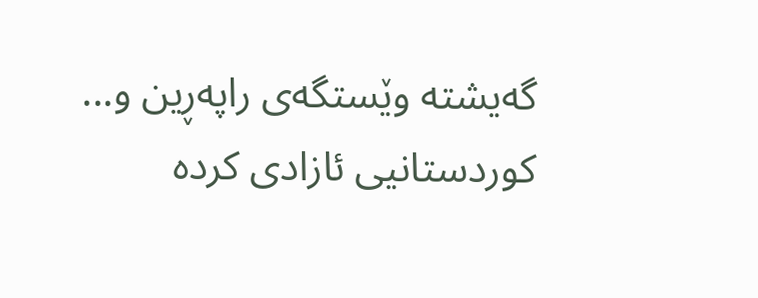گه‌یشته‌ وێستگه‌ی راپه‌ڕین و... كوردستانیی ئازادی كرده‌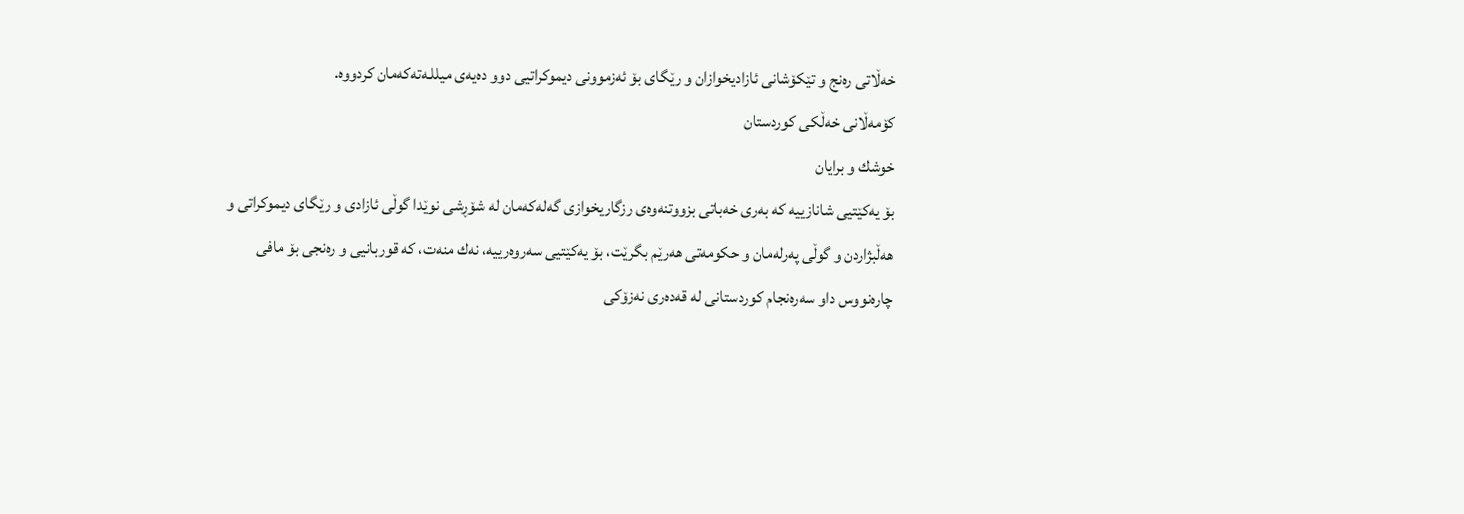خه‌ڵاتی ره‌نج و تێكۆشانی ئازادیخوازان و رێگای بۆ ئه‌زموونی دیموكراتیی دوو ده‌یه‌ی میللـه‌ته‌كه‌مان كردووه‌.
كۆمه‌ڵانی خه‌ڵكی كوردستان
خوشك و برایان
بۆ یه‌كێتیی شانازییه‌ كه‌ به‌ری خه‌باتی بزووتنه‌وه‌ی رزگاریخوازی گه‌له‌كه‌مان له‌ شۆڕشی نوێدا گوڵی ئازادی و رێگای دیموكراتی و هه‌ڵبژاردن و گوڵی په‌رله‌مان و حكومه‌تی هه‌رێم بگرێت، بۆ یه‌كێتیی سه‌روه‌رییه‌، نه‌ك منه‌ت، كه‌ قوربانیی و ره‌نجی بۆ مافی چاره‌نووس داو سه‌ره‌نجام كوردستانی له‌ قه‌ده‌ری نه‌زۆكی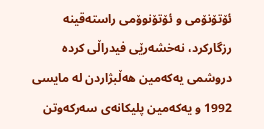ئۆتۆنۆمی و ئۆتۆنوۆمی راسته‌قینه‌ رزگاركرد، نه‌خشه‌رێی فیدراڵی كرده‌ دروشمی یه‌كه‌مین هه‌ڵبژاردن له‌ مایسی 1992 و یه‌كه‌مین پلیكانه‌ی سه‌ركه‌وتن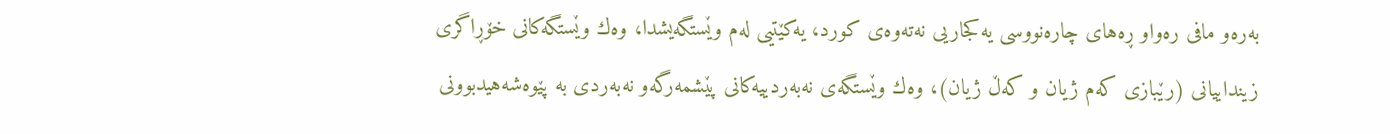به‌ره‌و مافی ره‌واو ڕه‌های چاره‌نووسی یه‌كجاریی نه‌ته‌وه‌ی كورد، یه‌كێتیی له‌م وێستگه‌یشدا، وه‌ك وێستگه‌كانی خۆڕاگری زینداییانی (رێبازی كه‌م ژیان و كه‌ڵ ژیان)، وه‌ك وێستگه‌ی نه‌به‌ردییه‌كانی پێشمه‌رگه‌و نه‌به‌ردی به‌ پێوه‌شه‌هیدبوونی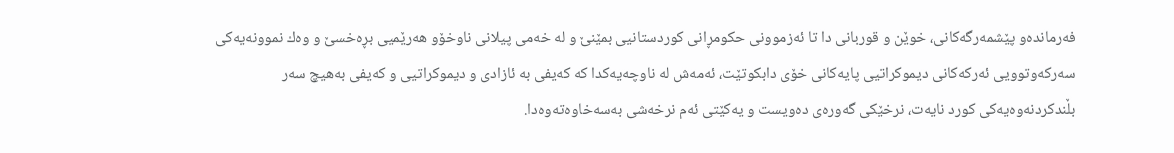فه‌رمانده‌و پێشمه‌رگه‌كانی، خوێن و قوربانی دا تا ئه‌زموونی حكومڕانی كوردستانیی بمێنێ و له‌ خه‌می پیلانی ناوخۆو هه‌رێمیی بڕه‌خسێ و وه‌ك نموونه‌یه‌كی سه‌ركه‌وتوویی ئه‌ركه‌كانی دیموكراتیی پایه‌كانی خۆی دابكوتێت، ئه‌مه‌ش له‌ ناوچه‌یه‌كدا كه‌ كه‌یفی به‌ ئازادی و دیموكراتیی و كه‌یفی به‌هیچ سه‌ر بڵندكردنه‌وه‌یه‌كی كورد نایه‌ت، نرخێكی گه‌وره‌ی ده‌ویست و یه‌كێتی ئه‌م نرخه‌شی به‌سه‌خاوه‌ته‌وه‌دا.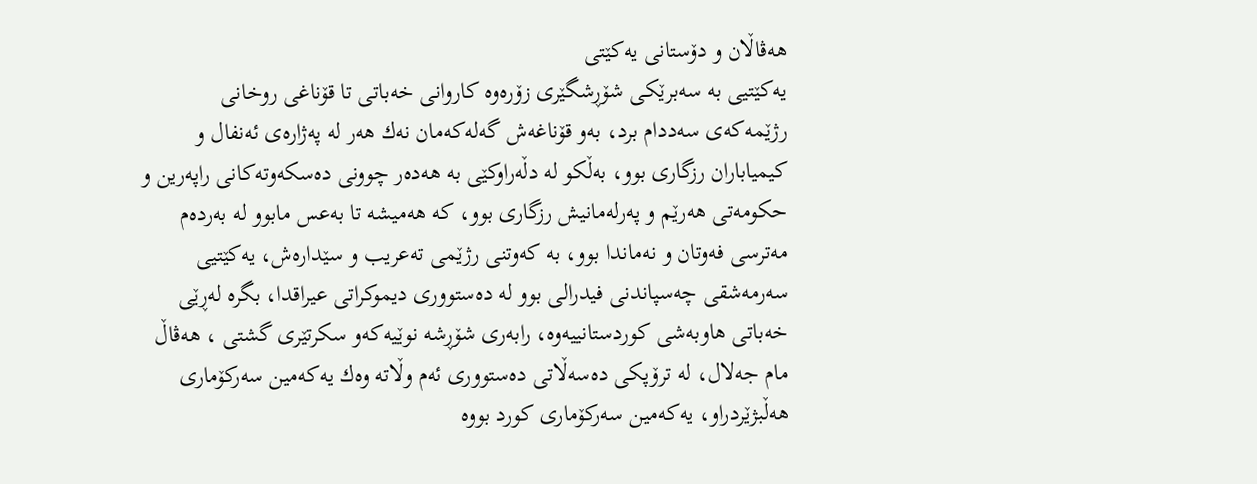هه‌ڤاڵان و دۆستانی یه‌كێتی
یه‌كێتیی به‌ سه‌برێكی شۆڕشگێری زۆره‌وه‌ كاروانی خه‌باتی تا قۆناغی روخانی رژێمه‌كه‌ی سه‌ددام برد، به‌و قۆناغه‌ش گه‌له‌كه‌مان نه‌ك هه‌ر له‌ په‌ژاره‌ی ئه‌نفال و كیمیاباران رزگاری بوو، به‌ڵكو له‌ دڵه‌راوكێی به‌ هه‌ده‌ر چوونی ده‌سكه‌وته‌كانی راپه‌رین و حكومه‌تی هه‌رێم و په‌رله‌مانیش رزگاری بوو، كه‌ هه‌میشه‌ تا به‌عس مابوو له‌ به‌رده‌م مه‌ترسی فه‌وتان و نه‌ماندا بوو، به‌ كه‌وتنی رژێمی ته‌عریب و سێداره‌ش، یه‌كێتیی سه‌رمه‌شقی چه‌سپاندنی فیدرالی بوو له‌ ده‌ستووری دیموكراتی عیراقدا، بگره‌ له‌ڕێی خه‌باتی هاوبه‌شی كوردستانییه‌وه‌، رابه‌ری شۆڕشه‌ نوێیه‌كه‌و سكرتێری گشتی ، هه‌ڤاڵ مام جه‌لال، له‌ ترۆپكی ده‌سه‌ڵاتی ده‌ستووری ئه‌م وڵاته‌ وه‌ك یه‌كه‌مین سه‌ركۆماری هه‌ڵبژێردراو، یه‌كه‌مین سه‌ركۆماری كورد بووه‌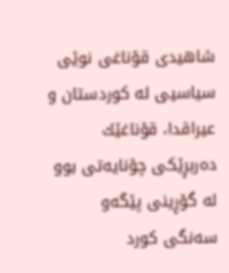شاهیدی قۆناغی نوێی سیاسیی له‌ كوردستان و عیراقدا، قۆناغێك ده‌ربڕێكی چۆنایه‌تی بوو له‌ گۆڕینی پێگه‌و سه‌نگی كورد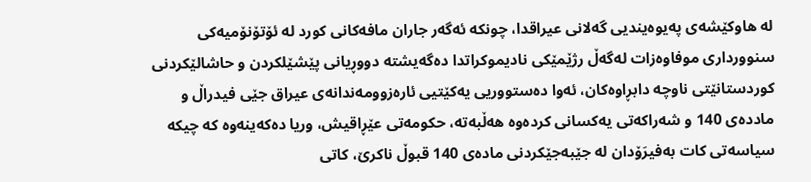له‌ هاوكێشه‌ی په‌یوه‌یندیی گه‌لانی عیراقدا، چونكه‌ ئه‌گه‌ر جاران مافه‌كانی كورد له‌ ئۆتۆنۆمیه‌كی سنوورداری موفاوه‌زات له‌گه‌ڵ رژێمێكی نادیموكراتدا ده‌گه‌یشته‌ دووڕیانی پێشێلكردن و حاشالێكردنی كوردستانێتی ناوچه‌ دابڕاوه‌كان، ئه‌وا ده‌ستووریی یه‌كێتیی ئاره‌زوومه‌ندانه‌ی عیراق جێی فیدراڵ و مادده‌ی 140 و شه‌راكه‌تی یه‌كسانی كرده‌وه‌ هه‌ڵبه‌ته‌، حكومه‌تی عێڕاقیش، وریا ده‌كه‌ینه‌وه‌ كه‌ چیكه‌ سیاسه‌تی كات به‌فیرَۆدان له‌ جێبه‌جێكردنی ماده‌ی 140 قبوڵ ناكرێ، كاتی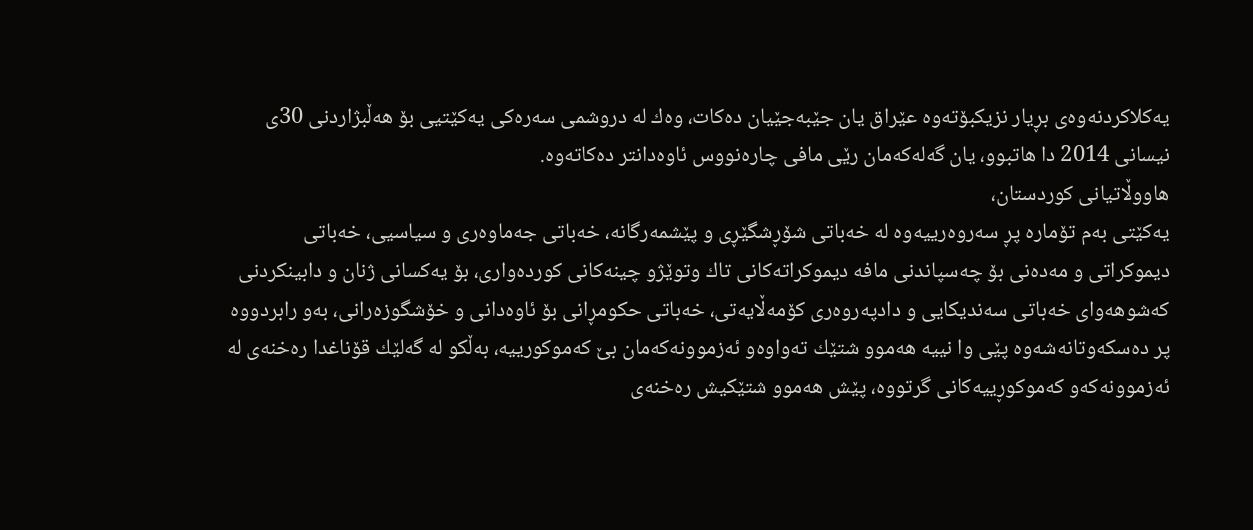یه‌كلاكردنه‌وه‌ی بڕیار نزیكبۆته‌وه‌ عێراق یان جێبه‌جێیان ده‌كات، وه‌ك له‌ دروشمی سه‌ره‌كی یه‌كێتیی بۆ هه‌ڵبژاردنی 30ی نیسانی 2014 دا هاتبوو، یان گه‌له‌كه‌مان رێی مافی چاره‌نووس ئاوه‌دانتر ده‌كاته‌وه‌.
هاووڵاتیانی كوردستان،
یه‌كێتی به‌م تۆماره‌ پڕ سه‌روه‌رییه‌وه‌ له‌ خه‌باتی شۆڕشگێڕی و پێشمه‌رگانه‌، خه‌باتی جه‌ماوه‌ری و سیاسیی، خه‌باتی دیموكراتی و مه‌ده‌نی بۆ چه‌سپاندنی مافه‌ دیموكراته‌كانی تاك وتوێژو چینه‌كانی كورده‌واری، بۆ یه‌كسانی ژنان و دابینكردنی كه‌شوهه‌وای خه‌باتی سه‌ندیكایی و دادپه‌روه‌ری كۆمه‌ڵایه‌تی، خه‌باتی حكومڕانی بۆ ئاوه‌دانی و خۆشگوزه‌رانی، به‌و رابردووه‌ پر ده‌سكه‌وتانه‌شه‌وه‌ پێی وا نییه‌ هه‌موو شتێك ته‌واوه‌و ئه‌زموونه‌كه‌مان بێ كه‌موكورییه‌، به‌ڵكو له‌ گه‌لێك قۆناغدا ره‌خنه‌ی له‌ ئه‌زموونه‌كه‌و كه‌موكوڕییه‌كانی گرتووه‌، پێش هه‌موو شتێكیش ره‌خنه‌ی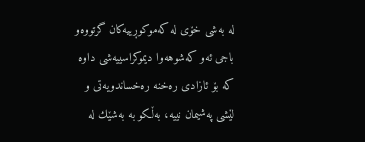له‌ به‌شی خۆی له‌ كه‌موكوڕییه‌كان گرتووه‌و باجی ئه‌و كه‌شوهه‌وا دیموكراسییه‌شی داوه‌ كه‌ بۆ ئازادی ره‌خنه‌ ره‌خساندویه‌تی و لێشی په‌شیمان نییه‌، به‌ڵكو به‌ به‌شێك له‌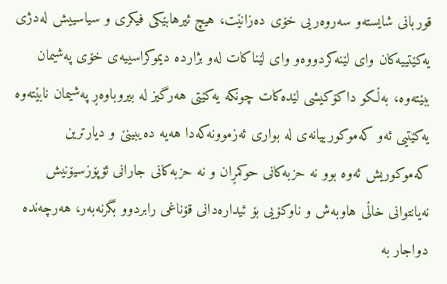قوربانی شایسته‌و سه‌روه‌ریی خۆی ده‌زانێت، هیچ ئیرهابێكی فیكری و سیاسییش له‌دژی یه‌كێتییه‌كان وای لێنه‌كردووه‌و وای لێناكات له‌و بژارده‌ دیموكراسییه‌ی خۆی په‌شیمان ببێته‌وه‌، به‌ڵكو داكۆكیشی لێده‌كات چونكه‌ یه‌كێتی هه‌رگیز له‌ بیروباوه‌ڕ په‌شیمان نابێته‌وه‌
یه‌كێتیی ئه‌و كه‌موكورییانه‌ی له‌ بواری ئه‌زموونه‌كه‌دا هه‌یه‌ ده‌یبینێ و دیارترین كه‌موكوریش ئه‌وه‌ بوو نه‌ حزبه‌كانی حوكمڕان و نه‌ حزبه‌كانی جارانی ئۆپۆزسیۆنیش نه‌یانتوانی خاڵی هاوبه‌ش و ناوكۆیی بۆ ئیداره‌دانی قۆناغی رابردوو بگرنه‌به‌ر، هه‌رچه‌نده‌ دواجار به‌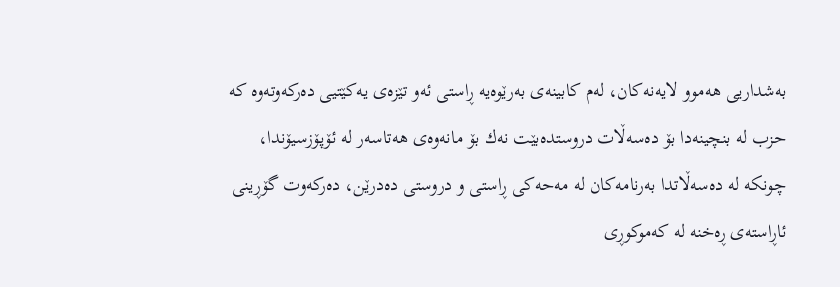به‌شداریی هه‌موو لایه‌نه‌كان، له‌م كابینه‌ی به‌رێوه‌یه‌ ڕاستی ئه‌و تێزه‌ی یه‌كێتیی ده‌ركه‌وته‌وه‌ كه‌ حزب له‌ بنچینه‌دا بۆ ده‌سه‌ڵات دروستده‌بێت نه‌ك بۆ مانه‌وه‌ی هه‌تاسه‌ر له‌ ئۆپۆزسیۆندا، چونكه‌ له‌ ده‌سه‌ڵاتدا به‌رنامه‌كان له‌ مه‌حه‌كی ڕاستی و دروستی ده‌درێن، ده‌ركه‌وت گۆڕینی ئاڕاسته‌ی ڕه‌خنه‌ له‌ كه‌موكوڕی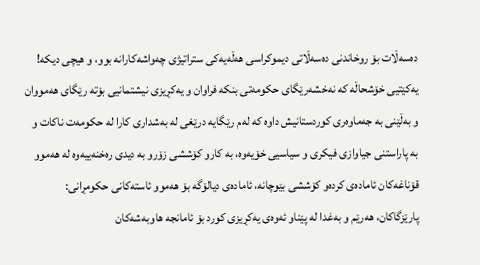ده‌سه‌ڵات بۆ روخاندنی ده‌سه‌ڵاتی دیموكراسی هه‌ڵه‌یه‌كی ستراتیژی چه‌واشه‌كارانه‌ بوو، و هیچی دیكه‌!
یه‌كێتیی خۆشحاڵه‌ كه‌ نه‌خشه‌رێگای حكومه‌تی بنكه‌ فراوان و یه‌كڕیزی نیشتمانیی بۆته‌ رێگای هه‌مووان و به‌ڵێنی به‌ جه‌ماوه‌ری كوردستانیش داوه‌ كه‌ له‌م رێگایه‌ درێغی له‌ به‌شداری كارا له‌ حكومه‌ت ناكات و به‌ پاراستنی جیاوازی فیكری و سیاسیی خۆیه‌وه‌، به‌ كارو كۆششی زۆرو به‌ دیدی ره‌خنه‌ییه‌وه‌ له‌ هه‌موو قۆناغه‌كان ئاماده‌ی كرده‌و كۆششی بێوچانه‌، ئاماده‌ی دیالۆگه‌ بۆ هه‌موو ئاسته‌كانی حكومڕانی: پارێزگاكان، هه‌رێم و به‌غدا له‌ پێناو ئه‌وه‌ی یه‌كڕیزی كورد بۆ ئامانجه‌ هاوبه‌شه‌كان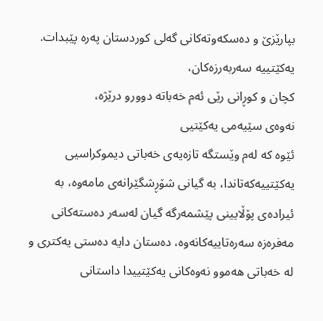بپارێزێ و ده‌سكه‌وته‌كانی گه‌لی كوردستان په‌ره‌ پێبدات.
یه‌كێتییه‌ سه‌ربه‌رزه‌كان،
كچان و كوڕانی رێی ئه‌م خه‌باته‌ دوورو درێژه‌،
نه‌وه‌ی سێیه‌می یه‌كێتیی
ئێوه‌ كه‌ له‌م وێستگه‌ تازه‌یه‌ی خه‌باتی دیموكراسیی یه‌كێتییه‌كه‌تاندا، به‌ گیانی شۆڕشگێرانه‌ی مامه‌وه‌، به‌ ئیراده‌ی پۆڵایینی پێشمه‌رگه‌ گیان له‌سه‌ر ده‌سته‌كانی مه‌فره‌زه‌ سه‌ره‌تاییه‌كانه‌وه‌، ده‌ستان دایه‌ ده‌ستی یه‌كتری و له‌ خه‌باتی هه‌موو نه‌وه‌كانی یه‌كێتییدا داستانی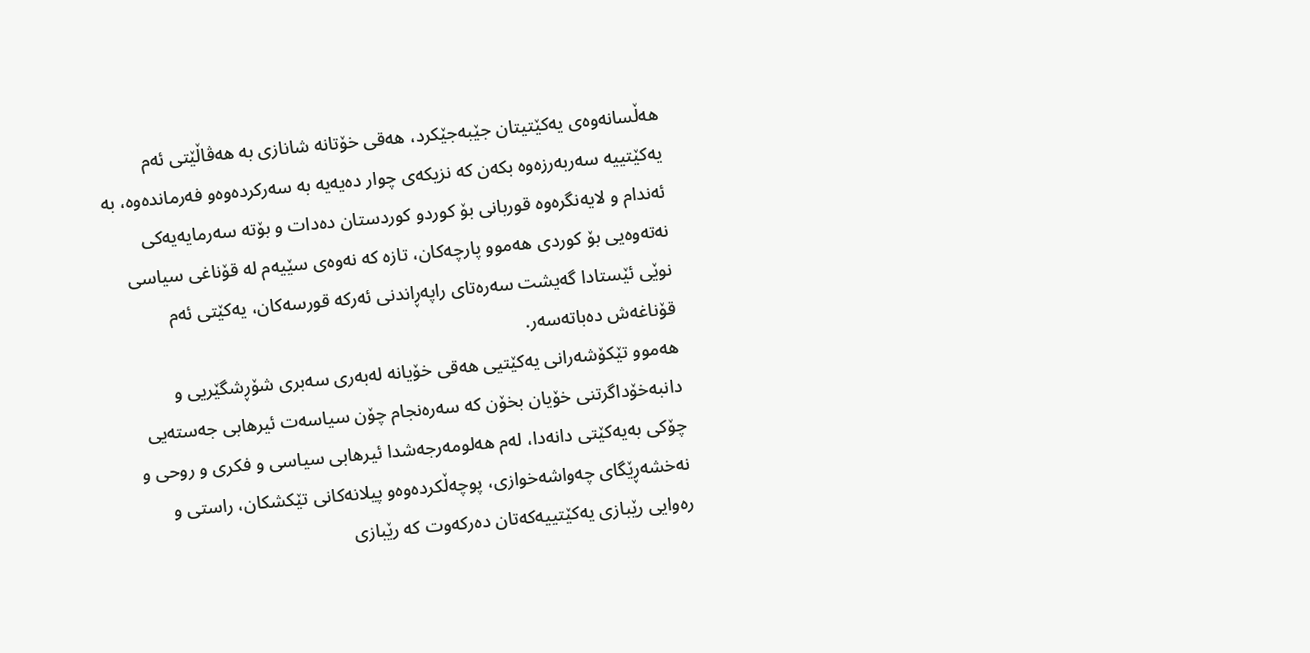هه‌ڵسانه‌وه‌ی یه‌كێتیتان جێبه‌جێكرد، هه‌قی خۆتانه‌ شانازی به‌ هه‌ڤاڵێتی ئه‌م یه‌كێتییه‌ سه‌ربه‌رزه‌وه‌ بكه‌ن كه‌ نزیكه‌ی چوار ده‌یه‌یه‌ به‌ سه‌ركرده‌وه‌و فه‌رمانده‌وه‌، به‌ ئه‌ندام و لایه‌نگره‌وه‌ قوربانی بۆ كوردو كوردستان ده‌دات و بۆته‌ سه‌رمایه‌یه‌كی نه‌ته‌وه‌یی بۆ كوردی هه‌موو پارچه‌كان، تازه‌ كه‌ نه‌وه‌ی سێیه‌م له‌ قۆناغی سیاسی نوێی ئێستادا گه‌یشت سه‌ره‌تای راپه‌ڕاندنی ئه‌ركه‌ قورسه‌كان، یه‌كێتی ئه‌م قۆناغه‌ش ده‌باته‌سه‌ر.
هه‌موو تێكۆشه‌رانی یه‌كێتیی هه‌قی خۆیانه‌ له‌به‌ری سه‌بری شۆڕشگێریی و دانبه‌خۆداگرتنی خۆیان بخۆن كه‌ سه‌ره‌نجام چۆن سیاسه‌ت ئیرهابی جه‌سته‌یی چۆكی به‌یه‌كێتی دانه‌دا، له‌م هه‌لومه‌رجه‌شدا ئیرهابی سیاسی و فكری و روحی و نه‌خشه‌ڕێگای چه‌واشه‌خوازی، پوچه‌ڵكرده‌وه‌و پیلانه‌كانی تێكشكان، راستی و ره‌وایی رێبازی یه‌كێتییه‌كه‌تان ده‌ركه‌وت كه‌ رێبازی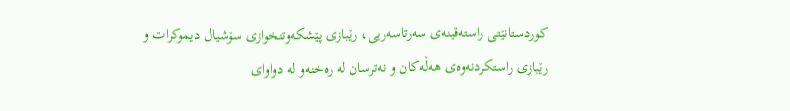كوردستانێتی راسته‌قینه‌ی سه‌رتاسه‌ریی، رێبازی پێشكه‌وتنخوازی سۆشیال دیموكرات و رێبازی راستكردنه‌وه‌ی هه‌ڵه‌كان و نه‌ترسان له‌ ره‌خنه‌و له‌ دواوای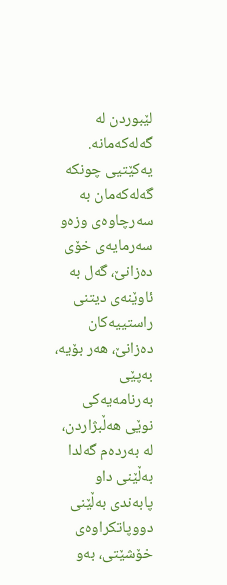لێبوردن له‌ گه‌له‌كه‌مانه‌.
یه‌كێتیی چونكه‌ گه‌له‌كه‌مان به‌ سه‌رچاوه‌ی وزه‌و سه‌رمایه‌ی خۆی ده‌زانێ، گه‌ل به‌ ئاوێنه‌ی دیتنی راستییه‌كان ده‌زانێ، هه‌ر بۆیه‌، به‌پێی به‌رنامه‌یه‌كی نوێی هه‌ڵبژاردن، له‌ به‌رده‌م گه‌لدا به‌ڵێنی داو پابه‌ندی به‌ڵێنی دووپاتكراوه‌ی خۆشێتی، به‌و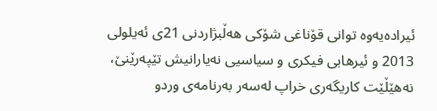ئیراده‌یه‌وه‌ توانی قۆناغی شۆكی هه‌ڵبژاردنی 21ی ئه‌یلولی 2013 و ئیرهابی فیكری و سیاسیی نه‌یارانیش تێپه‌رێنێ، نه‌هێڵێت كاریگه‌ری خراپ له‌سه‌ر به‌رنامه‌ی وردو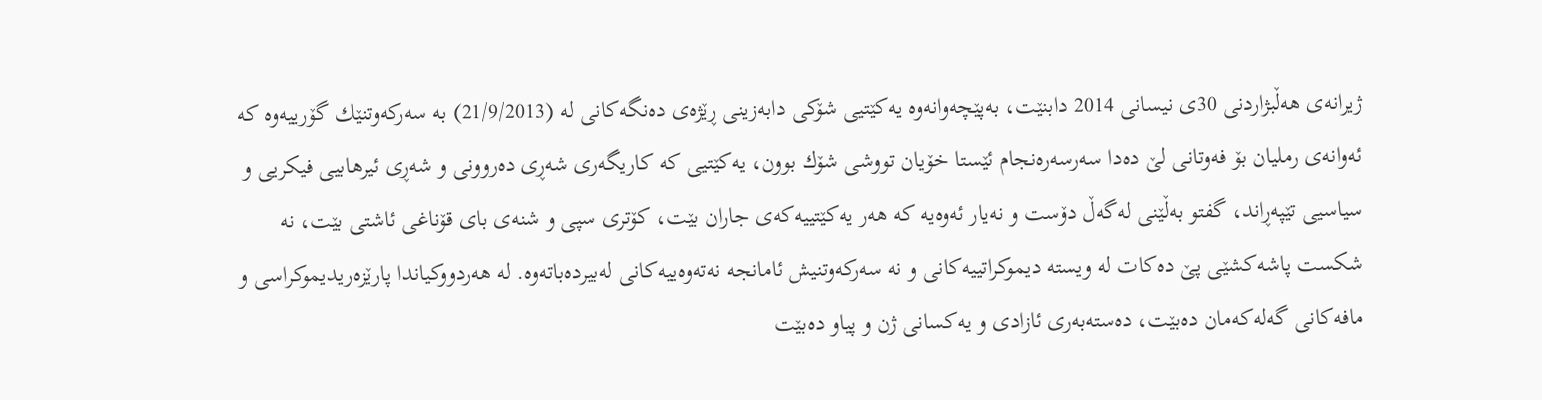ژیرانه‌ی هه‌ڵبژاردنی 30ی نیسانی 2014 دابنێت، به‌پێچه‌وانه‌وه‌ یه‌كێتیی شۆكی دابه‌زینی ڕێژه‌ی ده‌نگه‌كانی له‌ (21/9/2013) به‌ سه‌ركه‌وتنێك گۆرییه‌وه‌ كه‌ ئه‌وانه‌ی رملیان بۆ فه‌وتانی لێ ده‌دا سه‌رسه‌ره‌نجام ئێستا خۆیان تووشی شۆك بوون، یه‌كێتیی كه‌ كاریگه‌ری شه‌ڕی ده‌روونی و شه‌ڕی ئیرهابیی فیكریی و سیاسیی تێپه‌ڕاند، گفتو به‌ڵێنی له‌گه‌ڵ دۆست و نه‌یار ئه‌وه‌یه‌ كه‌ هه‌ر یه‌كێتییه‌كه‌ی جاران بێت، كۆتری سپی و شنه‌ی بای قۆناغی ئاشتی بێت، نه‌ شكست پاشه‌كشێی پێ ده‌كات له‌ ویسته‌ دیموكراتییه‌كانی و نه‌ سه‌ركه‌وتنیش ئامانجه‌ نه‌ته‌وه‌ییه‌كانی له‌بیرده‌باته‌وه‌. له‌ هه‌ردووكیاندا پارێزه‌ریدیموكراسی و مافه‌كانی گه‌له‌كه‌مان ده‌بێت، ده‌سته‌به‌ری ئازادی و یه‌كسانی ژن و پیاو ده‌بێت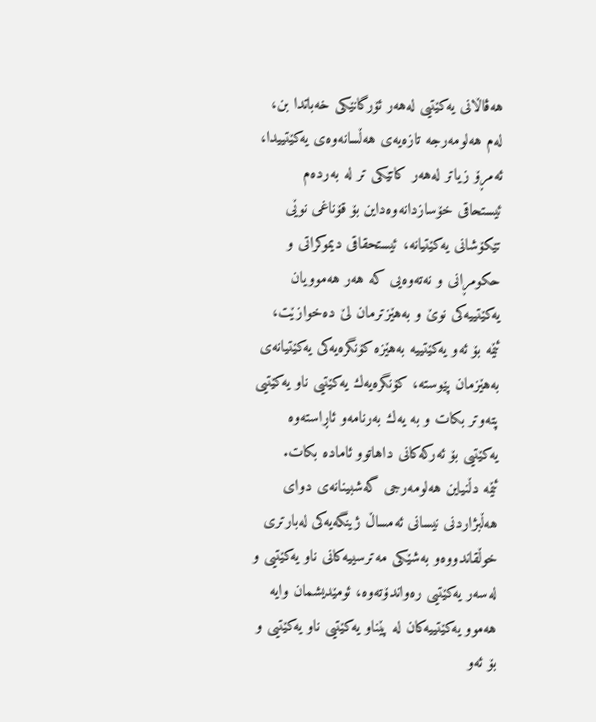هه‌ڤاڵانی یه‌كێتیی له‌هه‌ر ئۆرگانێكی خه‌باتدا بن،
له‌م هه‌لومه‌رجه‌ تازه‌یه‌ی هه‌ڵسانه‌وه‌ی یه‌كێتییدا، ئه‌مڕۆ زیاتر له‌هه‌ر كاتێكی تر له‌ به‌رده‌م ئیستحاقی خۆسازدانه‌وه‌داین بۆ قۆناغی نوێی تێكۆشانی یه‌كێتیانه‌، ئیستحقاقی دیموكراتی و حكومڕانی و نه‌ته‌وه‌یی كه‌ هه‌ر هه‌موویان یه‌كێتییه‌كی نوێ و به‌هێزترمان لێ ده‌خوازێت، ئێمه‌ بۆ ئه‌و یه‌كێتییه‌ به‌هێزه‌ كۆنگره‌یه‌كی یه‌كێتیانه‌ی به‌هێزمان پێوسته‌، كۆنگره‌یه‌ك یه‌كێتیی ناو یه‌كێتیی پته‌وتر بكات و به‌ یه‌ك به‌رنامه‌و ئاڕاسته‌وه‌ یه‌كێتیی بۆ ئه‌ركه‌كانی داهاتوو ئاماده‌ بكات.
ئێمه‌ دڵنیاین هه‌لومه‌رجی گه‌شبینانه‌ی دوای هه‌ڵبژاردنی نیسانی ئه‌مساڵ ژینگه‌یه‌كی له‌بارتری خوڵقاندووه‌و به‌شێكی مه‌ترسییه‌كانی ناو یه‌كێتیی و له‌سه‌ر یه‌كێتیی ره‌واندۆته‌وه‌، ئومێدیشمان وایه‌ هه‌موو یه‌كێتییه‌كان له‌ پێناو یه‌كێتیی ناو یه‌كێتیی و بۆ ئه‌و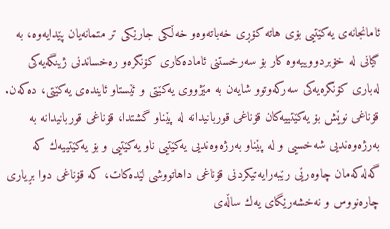ئامانجانه‌ی یه‌كێتیی بۆی هاته‌ كۆڕی خه‌باته‌وه‌و خه‌ڵكی جارێكی تر متمانه‌یان پێدایه‌وه‌، به‌ گیانی له‌ خۆبردووییه‌وه‌ كار بۆ سه‌رخستنی ئاماده‌كاری كۆنگره‌و ره‌خساندنی ژینگه‌یه‌كی له‌باری كۆنگره‌یه‌كی سه‌ركه‌وتوو شایه‌ن به‌ مێژووی یه‌كێتی و ئێستاو ئاینده‌ی یه‌كێتی، ده‌كه‌ن.
قۆناغی نوێش بۆ یه‌كێتییه‌كان قۆناغی قوربانیدانه‌ له‌ پێناو گشتدا، قۆناغی قوربانیدانه‌ به‌ به‌رژه‌وه‌ندیی شه‌خسیی و له‌ پێناو به‌رژه‌وه‌ندیی یه‌كێتیی ناو یه‌كێتیی و بۆ یه‌كێتییه‌ك كه‌ گه‌له‌كه‌مان چاوه‌رێی رێبه‌رایه‌تیكردنی قۆناغی داهاتووشی لێده‌كات، كه‌ قۆناغی دوا بڕیاری چاره‌نووس و نه‌خشه‌رێگای یه‌ك ساڵه‌ی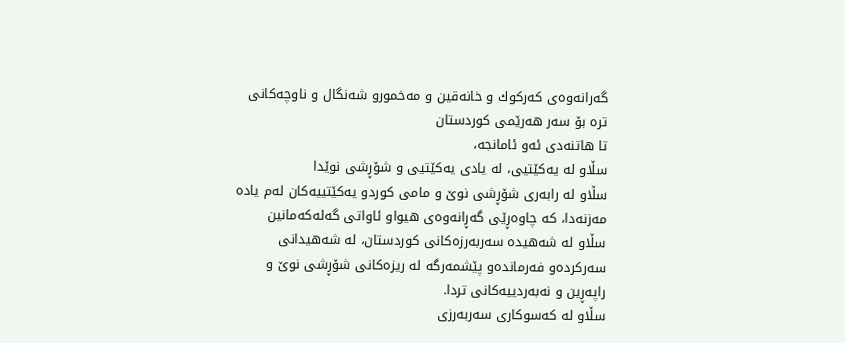گه‌رانه‌وه‌ی كه‌ركوك و خانه‌قین و مه‌خمورو شه‌نگال و ناوچه‌كانی تره‌ بۆ سه‌ر هه‌رێمی كوردستان
تا هاتنه‌دی ئه‌و ئامانجه‌،
سڵاو له‌ یه‌كێتیی، له‌ یادی یه‌كێتیی و شۆڕشی نوێدا
سڵاو له‌ رابه‌ری شۆڕشی نوێ و مامی كوردو یه‌كێتییه‌كان له‌م یاده‌ مه‌زنه‌دا، كه‌ چاوه‌ڕێی گه‌ڕانه‌وه‌ی هیواو ئاواتی گه‌له‌كه‌مانین
سڵاو له‌ شه‌هیده‌ سه‌ربه‌رزه‌كانی كوردستان، له‌ شه‌هیدانی سه‌ركرده‌و فه‌رمانده‌و پێشمه‌رگه‌ له‌ ریزه‌كانی شۆڕشی نوێ و راپه‌ڕین و نه‌به‌ردییه‌كانی تردا.
سڵاو له‌ كه‌سوكاری سه‌ربه‌رزی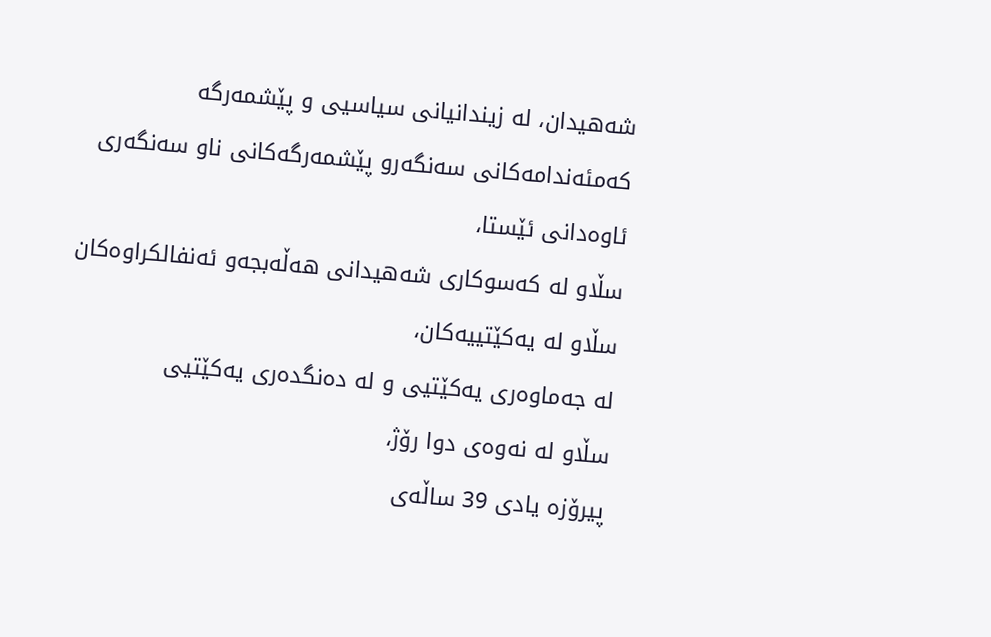شه‌هیدان، له‌ زیندانیانی سیاسیی و پێشمه‌رگه‌ كه‌مئه‌ندامه‌كانی سه‌نگه‌رو پێشمه‌رگه‌كانی ناو سه‌نگه‌ری ئاوه‌دانی ئێستا،
سڵاو له‌ كه‌سوكاری شه‌هیدانی هه‌ڵه‌بجه‌و ئه‌نفالكراوه‌كان
سڵاو له‌ یه‌كێتییه‌كان،
له‌ جه‌ماوه‌ری یه‌كێتیی و له‌ ده‌نگده‌ری یه‌كێتیی
سڵاو له‌ نه‌وه‌ی دوا رۆژ،
پیرۆزه‌ یادی 39 ساڵه‌ی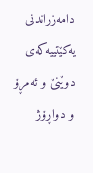دامه‌زراندنی یه‌كێتییه‌كه‌ی دوێنێ و ئه‌مڕۆ و دواڕۆژ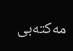مه‌كته‌بی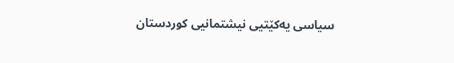سیاسی یه‌كێتیی نیشتمانیی كوردستان